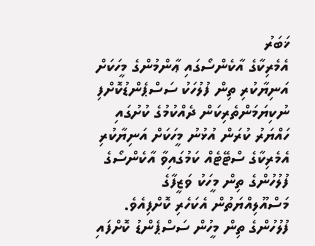ޚަބަރު
އެމެރިކާގެ އާކެންސޯގައި ޢާންމުންގެ މީހަކަށް އަނިޔާކުރި ތިން ފުލުހަކު ސަސްޕެންޑުކޮށްފި
ނުކިޔަމަންތެރިކަން ދެއްކުމުގެ ކުށުގައި ހައްޔަރު ކުރަން އުޅުނު މީހަކަށް އަނިޔާކުރި އެމެރިކާގެ ސްޓޭޓެއް ކަމުގައިވާ އާކެންސޯގެ ފުލުހުންގެ ތިން މީހަކު ވަޒީފާގެ މަސްއޫލިއްޔަތުން އެކަހެރި ކޮށްފިއެވެ. ފުލުހުންގެ ތިން މީހުން ސަސްޕެންޑު ކޮށްފައި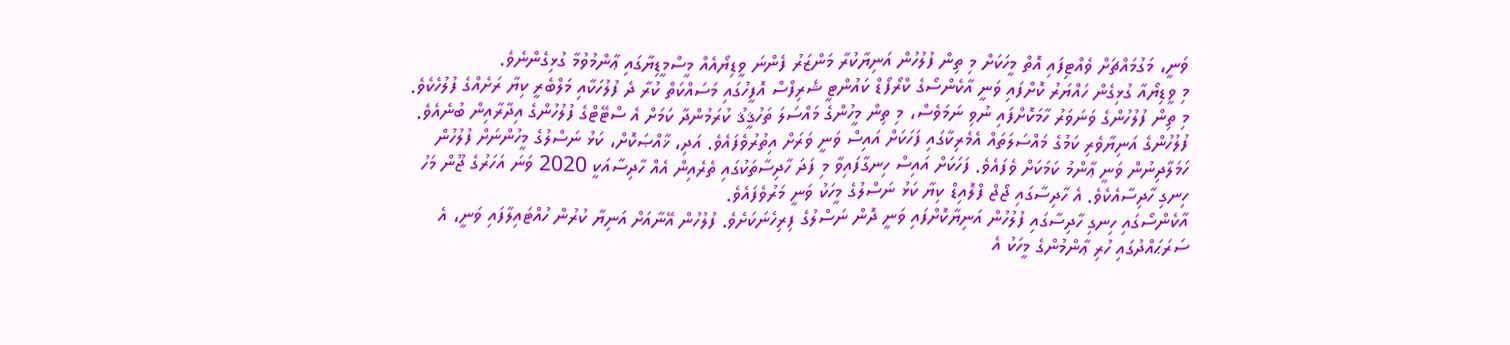ވަނީ، މަގުމައްޗަށް ވެއްޓިފައި އޮތް މީހަކަށް މި ތިން ފުލުހުން އަނިޔާކުރާ މަންޒަރު ފެންނަ ވީޑިޔޯއެއް މީސްމީޑިޔާގައި ޢާންމުވުމާ ގުޅިގެންނެވެ.
މި ވީޑިޔޯއާ ގުޅިގެން ހައްޔަރު ކޮށްފައި ވަނީ އާކެންސޯގެ ކްރޯފޯޑް ކައުންޓީ ޝެރިފްސް އޮފީހުގައި މަސައްކަތް ކުރާ ދެ ފުލުހަކާއި މަލްބެރީ ކިޔާ ރަށެއްގެ ފުލުހެކެވެ. މި ތިން ފުލުހުންގެ ވަނަވަރު ހާމަކޮށްފައި ނުވި ނަމަވެސް، މި ތިން މީހުންގެ މައްސަލަ ތަހުޤީޤު ކުރަމުންދާ ކަމަށް އެ ސްޓޭޓްގެ ފުލުހުންގެ އިދާރާއިން ބުނެއެވެ.
ފުލުހުންގެ އަނިޔާވެރި ކަމުގެ މައްސަލަތައް އެމެރިކާގައި ފަހަކަށް އައިސް ވަނީ ވަރަށް އިތުރުވެފައެވެ. އަދި، ޚާއްޞަކޮށް، ކަޅު ނަސްލުގެ މީހުންނަށް ފުލުހުން ހަމަލާދިނުން ވަނީ ޢާންމު ކަމަކަށް ވެފައެވެ. ފަހަކަށް އައިސް ހިނގާފައިވާ މި ފަދަ ހާދިސާތަކުގައި ތެރެއިން އެއް ހާދިސާއަކީ 2020 ވަނަ އަހަރުގެ ޖޫން މަހު ހިނގި ހާދިސާއެކެވެ. އެ ހާދިސާގައި ޖޯޖް ފްލޮއިޑް ކިޔާ ކަޅު ނަސްލުގެ މީހަކު ވަނީ މަރުވެފައެވެ.
އާކެންސޯގައި ހިނގި ހާދިސާގައި ފުލުހުން އަނިޔާކޮށްފައި ވަނީ ދޮން ނަސްލުގެ ފިރިހެނަކަށެވެ. ފުލުހުން އޭނާއަށް އަނިޔާ ކުރުން ހުއްޓައިލާފައި ވަނީ، އެ ސަރަޙައްދުގައި ހުރި ޢާންމުންގެ މީހަކު އެ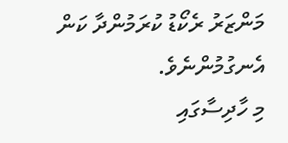މަންޒަރު ރެކޯޑު ކުރަމުންދާ ކަން އެނގުމުންނެވެ.
މި ހާދިސާގައި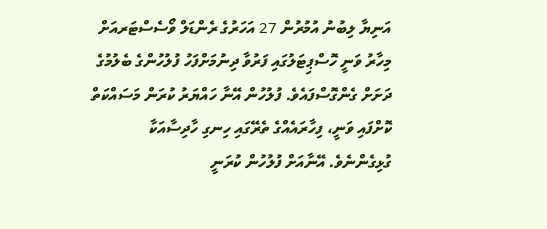އަނިޔާ ލިބުނު އުމުރުން 27 އަހަރުގެ ރެންޑަލް ވޯސެސްޓަރއަށް މިހާރު ވަނީ ހޮސްޕިޓަލުގައި ފަރުވާ ދިނުމަށްފަހު ފުލުހުންގެ ބެލުމުގެ ދަށަށް ގެންގޮސްފައެވެ. ފުލުހުން އޭނާ ހައްޔަރު ކުރަން މަސައްކަތް ކޮށްފައި ވަނީ، ފިހާރައެއްގެ ތެރޭގައި ހިނގި ހާދިސާއަކާ ގުޅިގެންނެވެ. އޭނާއަށް ފުލުހުން ކުރަނީ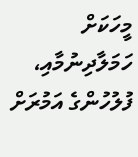މީހަކަށް ހަމަލާދިނުމާއި، ފުލުހުންގެ އަމުރަށް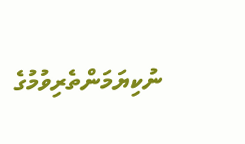ނުކިޔަމަންތެރިވުމުގެ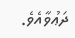ދަޢުވާއެވެ.